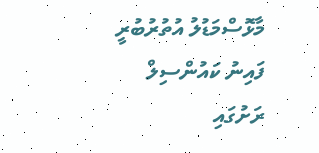މާޅޮސްމަޑުލު އުތުރުބުރީ ފައިނު ކައުންސިލް
ރަށުގައި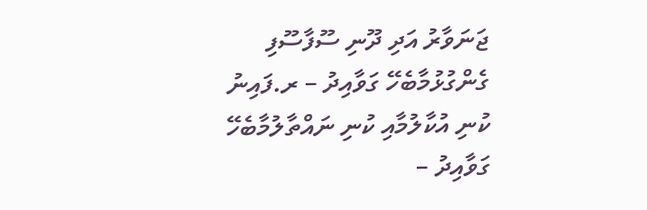ޖަނަވާރު އަދި ދޫނި ސޫފާސޫފި ގެންގުޅުމާބެހޭ ގަވާއިދު – ރ.ފައިނު
ކުނި އުކާލުމާއި ކުނި ނައްތާލުމާބެހޭ ގަވާއިދު –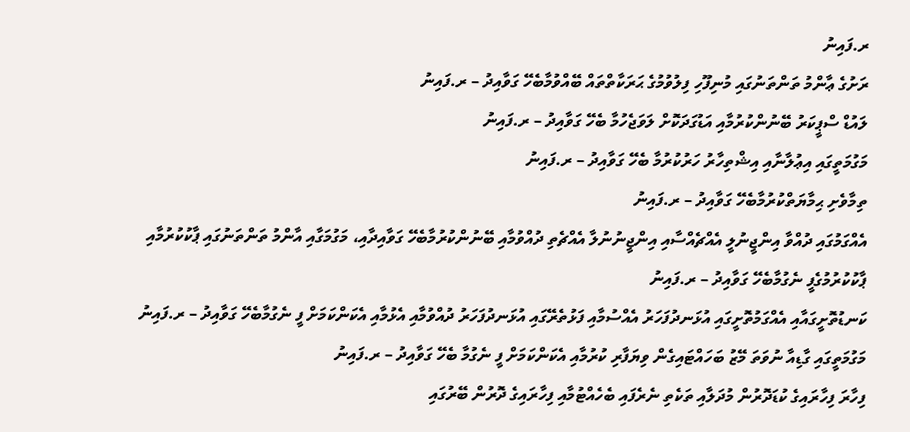ރ.ފައިނު
ރަށުގެ ޢާންމު ތަންތަނުގައި މުނިފޫހި ފިލުވުމުގެ ޙަރަކާތްތައް ބޭއްވުމާބެހޭ ގަވާއިދު – ރ.ފައިނު
ލައުޑް ސްޕީކަރު ބޭނުންކުރުމާއި އަޑުގަދަކޮށް ލަވަޖެހުމާ ބެހޭ ގަވާއިދު – ރ.ފައިނު
މަގުމަތީގައި އިޢުލާނާއި އިޝްތިހާރު ހަރުކުރުމާ ބެހޭ ގަވާއިދު – ރ.ފައިނު
ތިމާވެށި ޙިމާޔަތްކުރުމާބެހޭ ގަވާއިދު – ރ.ފައިނު
އެއްގަމުގައި ދުއްވާ އިންޖީނުލީ އެއްޗެއްސާއި އިންޖީނުނުލާ އެއްޗެތި ދުއްވުމާއި ބޭނުންކުރުމާބެހޭ ގަވާއިދާއި، މަގުމަގާއި އާންމު ތަންތަނުގައި ޕާކުކުރުމާއި ޕާކުކުރުމުގެފީ ނެގުމާބެހޭ ގަވާއިދު – ރ.ފައިނު
ކަނޑުތޮށީގައާއި އެއްގަމުތޮށީގައި އުޅަނދުފަހަރު އެއްސުމާއި ފަޅުތެރޭގައި އުޅަނދުފަހަރު ދުއްވުމާއި އެޅުމާއި އެކަންކަމަށް ފީ ނެގުމާބެހޭ ގަވާއިދު – ރ.ފައިނު
މަގުމަތީގައި ގާޑިއާ ނުވަތަ މޭޒު ބަހައްޓައިގެން ވިޔަފާރި ކުރުމާއި އެކަންކަމަށް ފީ ނެގުމާ ބެހޭ ގަވާއިދު – ރ.ފައިނު
ފިހާރަ ފިހާރައިގެ ކުޑަދޮރުން މުދަލާއި ތަކެތި ނެރެފައި ބެހެއްޓުމާއި ފިހާރައިގެ ދޮރުން ބޭރުގައި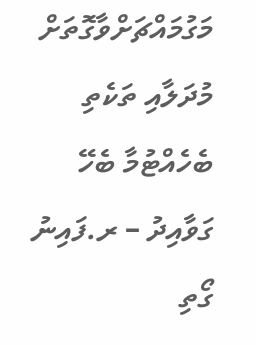މަގުމައްޗަށްވާގޮތަށް މުދަލާއި ތަކެތި ބެހެއްޓުމާ ބެހޭ ގަވާއިދު – ރ.ފައިނު
ގޯތި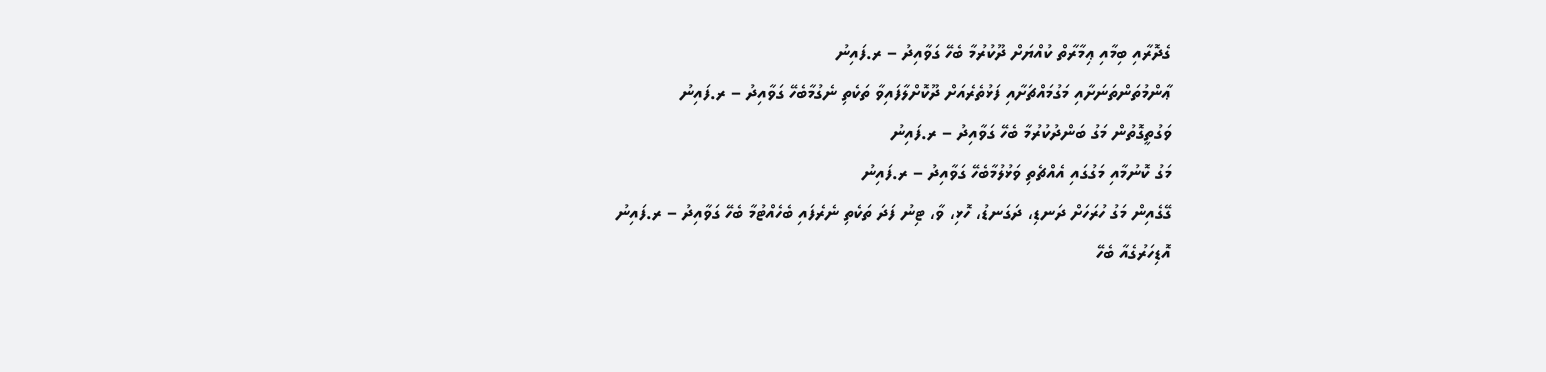ގެދޮރާއި ބިމާއި ޢިމާރާތް ކުއްޔަށް ދޫކުރުމާ ބެހޭ ގަވާއިދު – ރ.ފައިނު
ޢާންމުތަންތަނަށާއި މަގުމައްޗަށާއި ފަޅުތެރެއަށް ދޫކޮށްލާފައިވާ ތަކެތި ނެގުމާބެހޭ ގަވާއިދު – ރ.ފައިނު
ވަގުތީގޮތުން މަގު ބަންދުކުރުމާ ބެހޭ ގަވާއިދު – ރ.ފައިނު
މަގު ކޮނުމާއި މަގުގައި އެއްޗެތި ވަޅުލުމާބެހޭ ގަވާއިދު – ރ.ފައިނު
ގޭގެއިން މަގު ހުރަހަށް ދަނޑި، ދަގަނޑު، ހޮޅި، ވާ، ޓިނު ފަދަ ތަކެތި ނެރެފައި ބެހެއްޓުމާ ބެހޭ ގަވާއިދު – ރ.ފައިނު
އޮޑިހަރުގެއާ ބެހޭ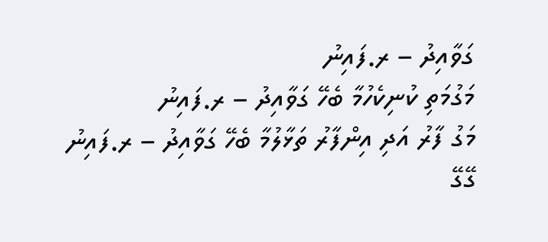ގަވާއިދު – ރ.ފައިނު
މަގުމަތި ކުނިކެހުމާ ބެހޭ ގަވާއިދު – ރ.ފައިނު
މަގު ފާރު އަދި އިންފާރު ތަޅާލުމާ ބެހޭ ގަވާއިދު – ރ.ފައިނު
ގޭގޭ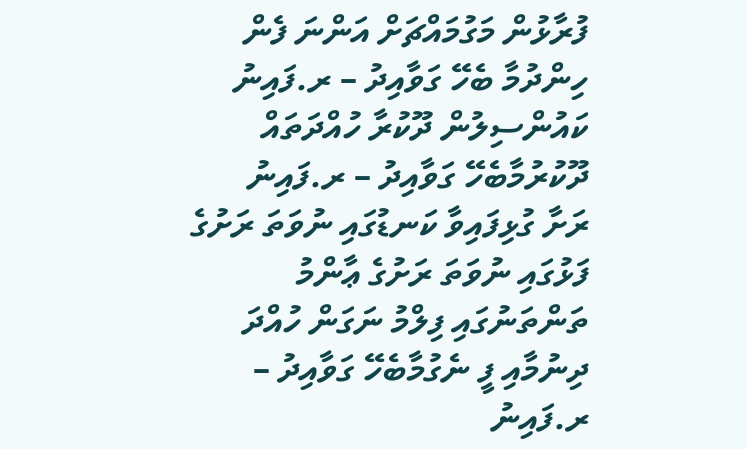ފުރާޅުން މަގުމައްޗަށް އަންނަ ފެން ހިންދުމާ ބެހޭ ގަވާއިދު – ރ.ފައިނު
ކައުންސިލުން ދޫކުރާ ހުއްދަތައް ދޫކުރުމާބެހޭ ގަވާއިދު – ރ.ފައިނު
ރަށާ ގުޅިފައިވާ ކަނޑުގައި ނުވަތަ ރަށުގެ ފަޅުގައި ނުވަތަ ރަށުގެ ޢާންމު ތަންތަނުގައި ފިލްމު ނަގަން ހުއްދަ ދިނުމާއި ފީ ނެގުމާބެހޭ ގަވާއިދު – ރ.ފައިނު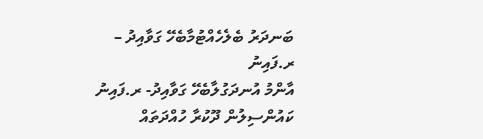ބަނދަރު ބެލެހެއްޓުމާބެހޭ ގަވާއިދު – ރ.ފައިނު
އާންމު އުނދަގުލާބެހޭ ގަވާއިދު- ރ.ފައިނު
ކައުންސިލުން ދޫކުރާ ހުއްދަތައް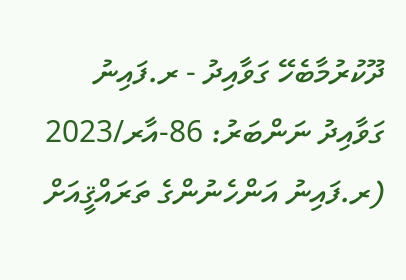ދޫކުރުމާބެހޭ ގަވާއިދު - ރ.ފައިނު
ގަވާއިދު ނަންބަރު: 86-އާރ/2023 (ރ.ފައިނު އަންހެނުންގެ ތަރައްޤީއަށް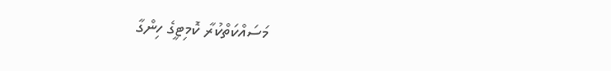މަސައްކަތްކުރާ ކޮމިޓީގެ ހިންގާ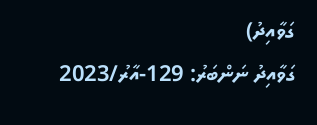ގަވާއިދު)
ގަވާއިދު ނަންބަރު: 129-އާރު/2023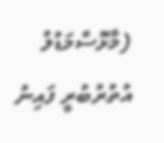(މާޅޮސްމަޑުލު އުތުރުބުރީ ފައިނު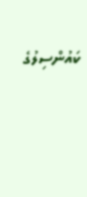ކައުންސިލުގެ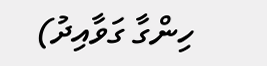ހިންގާ ގަވާއިދު)